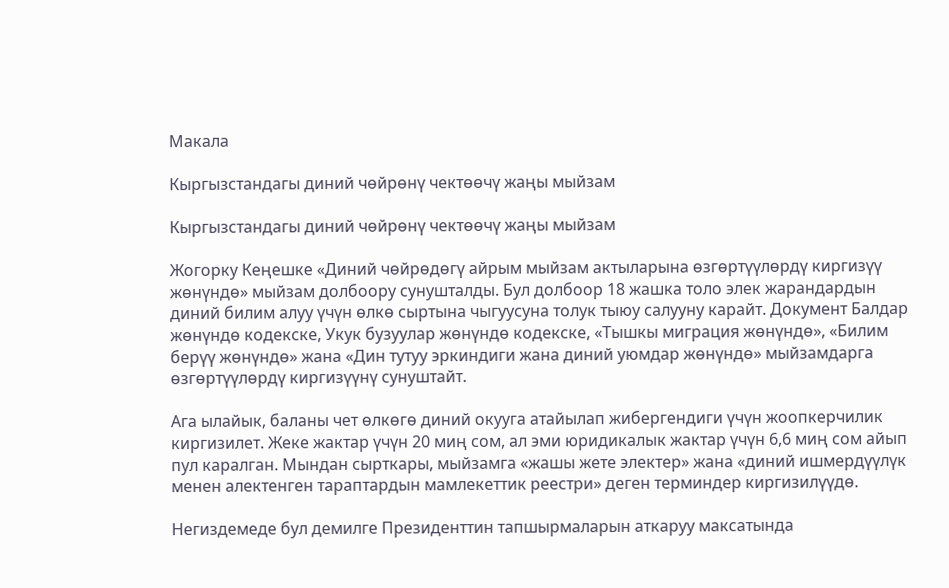Макала

Кыргызстандагы диний чөйрөнү чектөөчү жаңы мыйзам

Кыргызстандагы диний чөйрөнү чектөөчү жаңы мыйзам

Жогорку Кеңешке «Диний чөйрөдөгү айрым мыйзам актыларына өзгөртүүлөрдү киргизүү жөнүндө» мыйзам долбоору сунушталды. Бул долбоор 18 жашка толо элек жарандардын диний билим алуу үчүн өлкө сыртына чыгуусуна толук тыюу салууну карайт. Документ Балдар жөнүндө кодекске, Укук бузуулар жөнүндө кодекске, «Тышкы миграция жөнүндө», «Билим берүү жөнүндө» жана «Дин тутуу эркиндиги жана диний уюмдар жөнүндө» мыйзамдарга өзгөртүүлөрдү киргизүүнү сунуштайт.

Ага ылайык, баланы чет өлкөгө диний окууга атайылап жибергендиги үчүн жоопкерчилик киргизилет. Жеке жактар үчүн 20 миң сом, ал эми юридикалык жактар үчүн 6,6 миң сом айып пул каралган. Мындан сырткары, мыйзамга «жашы жете электер» жана «диний ишмердүүлүк менен алектенген тараптардын мамлекеттик реестри» деген терминдер киргизилүүдө.

Негиздемеде бул демилге Президенттин тапшырмаларын аткаруу максатында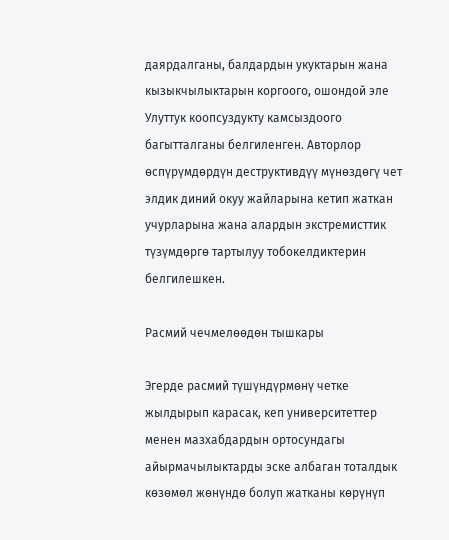даярдалганы, балдардын укуктарын жана кызыкчылыктарын коргоого, ошондой эле Улуттук коопсуздукту камсыздоого багытталганы белгиленген. Авторлор өспүрүмдөрдүн деструктивдүү мүнөздөгү чет элдик диний окуу жайларына кетип жаткан учурларына жана алардын экстремисттик түзүмдөргө тартылуу тобокелдиктерин белгилешкен.

Расмий чечмелөөдөн тышкары

Эгерде расмий түшүндүрмөнү четке жылдырып карасак, кеп университеттер менен мазхабдардын ортосундагы айырмачылыктарды эске албаган тоталдык көзөмөл жөнүндө болуп жатканы көрүнүп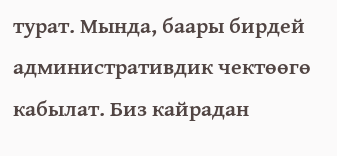турат. Мында, баары бирдей административдик чектөөгө кабылат. Биз кайрадан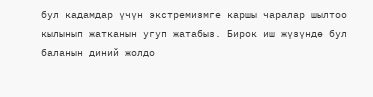бул кадамдар үчүн экстремизмге каршы чаралар шылтоо кылынып жатканын угуп жатабыз. Бирок иш жүзүндө бул баланын диний жолдо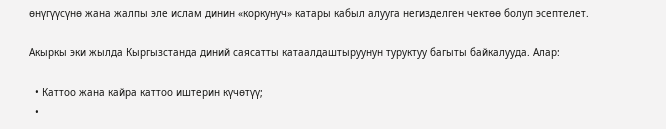өнүгүүсүнө жана жалпы эле ислам динин «коркунуч» катары кабыл алууга негизделген чектөө болуп эсептелет.

Акыркы эки жылда Кыргызстанда диний саясатты катаалдаштыруунун туруктуу багыты байкалууда. Алар:

  • Каттоо жана кайра каттоо иштерин күчөтүү;
  •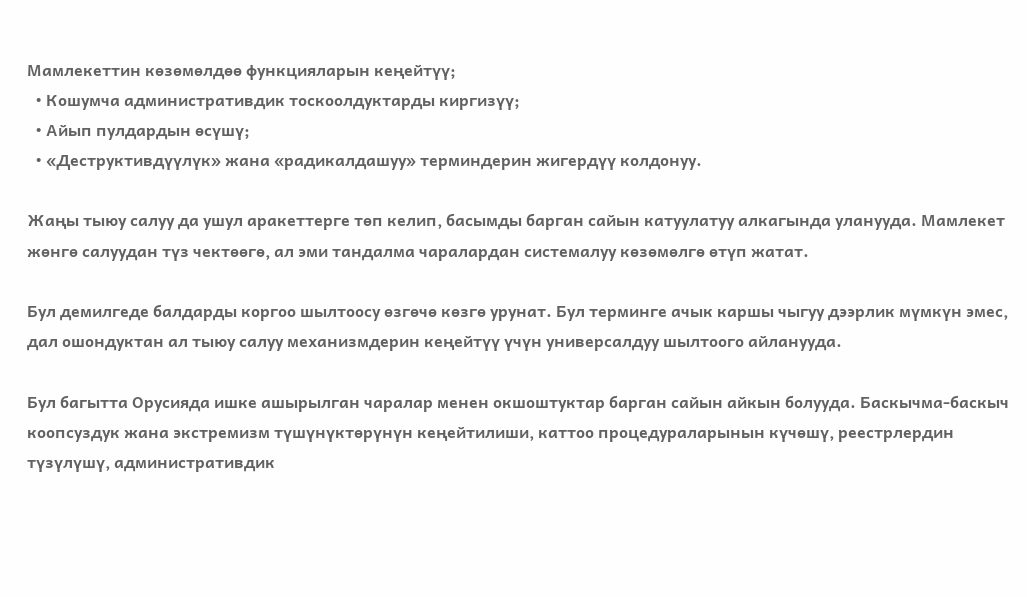Мамлекеттин көзөмөлдөө функцияларын кеңейтүү;
  • Кошумча административдик тоскоолдуктарды киргизүү;
  • Айып пулдардын өсүшү;
  • «Деструктивдүүлүк» жана «радикалдашуу» терминдерин жигердүү колдонуу.

Жаңы тыюу салуу да ушул аракеттерге төп келип, басымды барган сайын катуулатуу алкагында уланууда. Мамлекет жөнгө салуудан түз чектөөгө, ал эми тандалма чаралардан системалуу көзөмөлгө өтүп жатат.

Бул демилгеде балдарды коргоо шылтоосу өзгөчө көзгө урунат. Бул терминге ачык каршы чыгуу дээрлик мүмкүн эмес, дал ошондуктан ал тыюу салуу механизмдерин кеңейтүү үчүн универсалдуу шылтоого айланууда.

Бул багытта Орусияда ишке ашырылган чаралар менен окшоштуктар барган сайын айкын болууда. Баскычма-баскыч коопсуздук жана экстремизм түшүнүктөрүнүн кеңейтилиши, каттоо процедураларынын күчөшү, реестрлердин түзүлүшү, административдик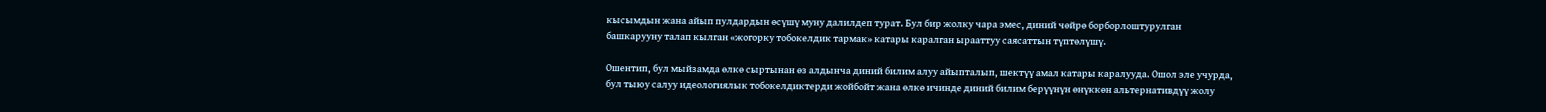кысымдын жана айып пулдардын өсүшү муну далилдеп турат. Бул бир жолку чара эмес, диний чөйрө борборлоштурулган башкарууну талап кылган «жогорку тобокелдик тармак» катары каралган ырааттуу саясаттын түптөлүшү.

Ошентип, бул мыйзамда өлкө сыртынан өз алдынча диний билим алуу айыпталып, шектүү амал катары каралууда. Ошол эле учурда, бул тыюу салуу идеологиялык тобокелдиктерди жойбойт жана өлкө ичинде диний билим берүүнүн өнүккөн альтернативдүү жолу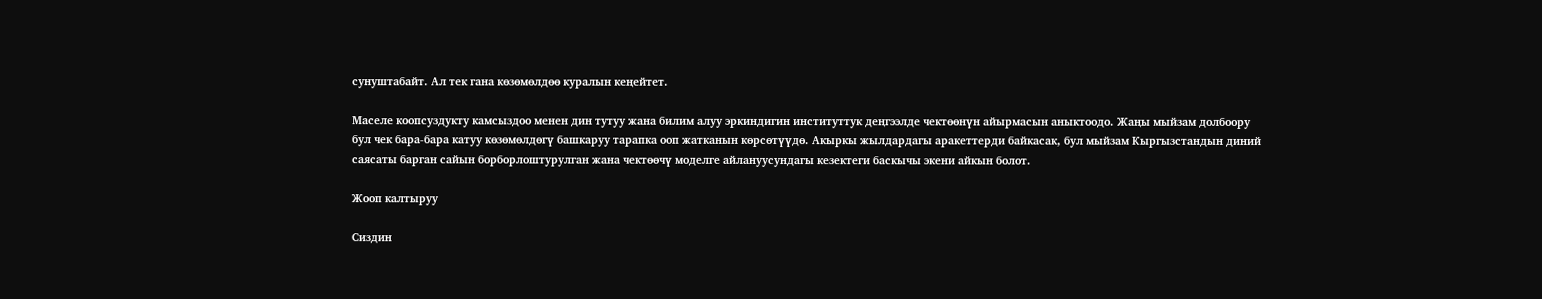сунуштабайт. Ал тек гана көзөмөлдөө куралын кеңейтет.

Маселе коопсуздукту камсыздоо менен дин тутуу жана билим алуу эркиндигин институттук деңгээлде чектөөнүн айырмасын аныктоодо. Жаңы мыйзам долбоору бул чек бара-бара катуу көзөмөлдөгү башкаруу тарапка ооп жатканын көрсөтүүдө. Акыркы жылдардагы аракеттерди байкасак, бул мыйзам Кыргызстандын диний саясаты барган сайын борборлоштурулган жана чектөөчү моделге айлануусундагы кезектеги баскычы экени айкын болот.

Жооп калтыруу

Сиздин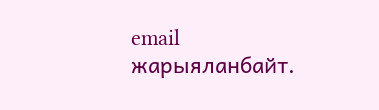email жарыяланбайт.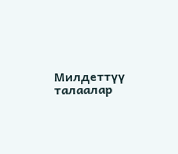Милдеттүү талаалар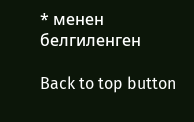* менен белгиленген

Back to top button